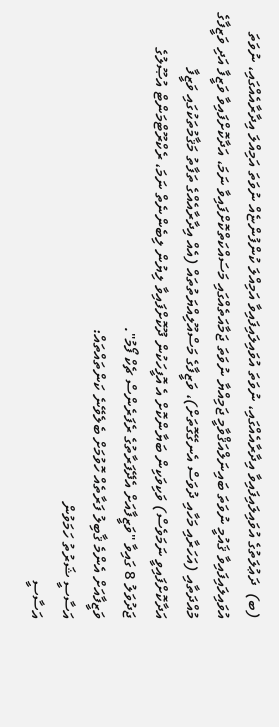(ބ)  ދަޢުލަތުގެ އުވައިލައިފައިވާ އިދާރާއެއްގައި، ނުވަތަ އުވައިލައިފައިވާ އަމިއްލަ ކުންފުންޏެއް ނުވަތަ އަމިއްލަ އިދާރާއެއްގައި، ނުވަތަ އުވައިލައިފައިވާ ޤައުމީ ނުވަތަ ބައިނަލްއަޤްވާމީ ޖަމިއްޔާ ނުވަތަ ޖަމާއަތެއްގައި މަސައްކަތްކޮށްފައިވާ ނަމަ، އަދާކޮށްފައިވާ ވަޒީފާ އަދި ވަޒީފާގެ މުއްދަތާއި (އަހަރާއި މަހާއި ދުވަސް އެނގޭގޮތަށް)، ވަޒީފާގެ މަސްއޫލިއްޔަތުތައް (އެއް އިދާރާއެއްގެ ތަފާތު މަޤާމުތަކުގައި ވަޒީފާ އަދާކޮށްފައިވީ ނަމަވެސް) ވަކިވަކިން ބަޔާންކޮށް އެ އޮފީހަކުން ދޫކޮށްފައިވާ ލިޔުން ލިބެންނެތް ނަމަ، ރެކްރޫޓްމަންޓް އުޞޫލުގެ ޖަދުވަލު 8 ގައިވާ "ވަޒީފާއަށް އެދޭފަރާތުގެ ރެފަރެންސް ޗެކް ފޯމު".
ވަޒީފާއަށް އެންމެ ޤާބިލު ފަރާތެއް ހޮވުމަށް ބެލެވޭނެ ކަންތައްތައް:
އަސާސީ ޝަރުތު ހަމަވުން
އަސާސީ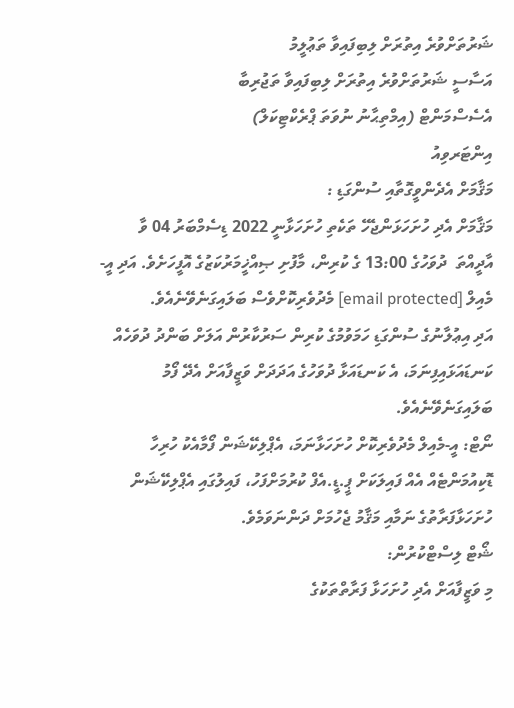ޝަރުތަށްވުރެ އިތުރަށް ލިބިފައިވާ ތަޢުލީމު
އަސާސީ ޝަރުތަށްވުރެ އިތުރަށް ލިބިފައިވާ ތަޖުރިބާ
އެސެސްމަންޓް (އިމްތިޙާނު ނުވަތަ ޕްރެކްޓިކަލް)
އިންޓަރވިއު
މަޤާމަށް އެދެންވީގޮތާއި ސުންގަޑި :
މަޤާމަށް އެދި ހުށަހަޅަންޖެހޭ ތަކެތި ހުށަހަޅާނީ 2022 ޑިސެމްބަރު 04 ވާ އާދީއްތަ  ދުވަހުގެ 13:00 ގެ ކުރިން، މާފުށި ޞިއްޚީމަރުކަޒުގެ އޮފީހަށެވެ. އަދި އީ-މެއިލް [email protected] މެދުވެރިކޮށްވެސް ބަލައިގަނެވޭނެއެވެ.
އަދި އިޢުލާނުގެ ސުންގަޑި ހަމަވުމުގެ ކުރިން ސަރުކާރުން އަލަށް ބަންދު ދުވަހެއް ކަނޑައަޅައިފިނަމަ، އެ ކަނޑައަޅާ ދުވަހުގެ އަދަދަށް ވަޒީފާއަށް އެދޭ ފޯމު ބަލައިގަނެވޭނެއެވެ.
ނޯޓް: އީ-މެއިލް މެދުވެރިކޮށް ހުށަހަޅާނަމަ، އެޕްލިކޭޝަން ފޯމާއެކު ހުރިހާ ޑޮކިއުމަންޓެއް އެއް ފައިލަކަށް ޕީ.ޑީ.އެފް ކުރުމަށްފަހު، ފައިލުގައި އެޕްލިކޭޝަން ހުށަހަޅާފަރާތުގެ ނަމާއި މަޤާމު ޖެހުމަށް ދަންނަވަމެވެ.
ޝޯޓް ލިސްޓްކުރުން:
މި ވަޒީފާއަށް އެދި ހުށަހަޅާ ފަރާތްތަކުގެ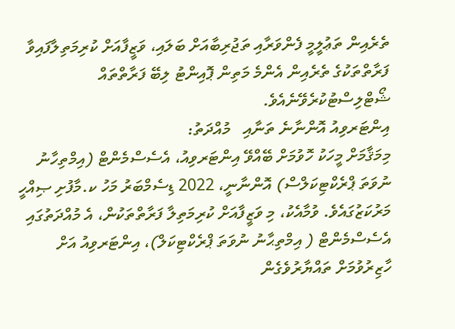ތެރެއިން ތަޢުލީމީ ފެންވަރާއި ތަޖުރިބާއަށް ބަލައި، ވަޒީފާއަށް ކުރިމަތިލާފައިވާ ފަރާތްތަކުގެ ތެރެއިން އެންމެ މަތިން ޕޮއިންޓު ލިބޭ ފަރާތްތައް ޝޯޓްލިސްޓުކުރެވޭނެއެވެ.
އިންޓަރވިއު އޮންނާނެ ތަނާއި   މުއްދަތު:
މިމަޤާމަށް މީހަކު ހޮވުމަށް ބޭއްވޭ އިންޓަރވިއު، އެސެސްމެންޓް (އިމްތިހާނު ނުވަތަ ޕްރެކްޓިކަލްސް) އޮންނާނީ، 2022 ޑިސެމްބަރު މަހު ކ.މާފުށި ޞިއްހީ މަރުކަޒުގައެވެ. ވުމާއެކު، މި ވަޒީފާއަށް ކުރިމަތިލާ ފަރާތްތަކުން، އެ މުއްދަތުގައި  އެސެސްމެންޓް ( އިމްތިޙާނު ނުވަތަ ޕްރެކްޓިކަލް)، އިންޓަރވިއު އަށް ހާޒިރުވުމަށް ތައްޔާރުވެގެން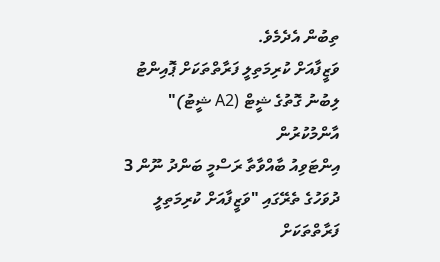ތިބުން އެދެމެވެ.
ވަޒީފާއަށް ކުރިމަތިލީ ފަރާތްތަކަށް ޕޮއިންޓު ލިބުނު ގޮތުގެ ޝީޓް (A2 ޝީޓު)" އާންމުކުރުން
އިންޓަވިއު ބާއްވާތާ ރަސްމީ ބަންދު ނޫން 3 ދުވަހުގެ ތެރޭގައި "ވަޒީފާއަށް ކުރިމަތިލީ ފަރާތްތަކަށް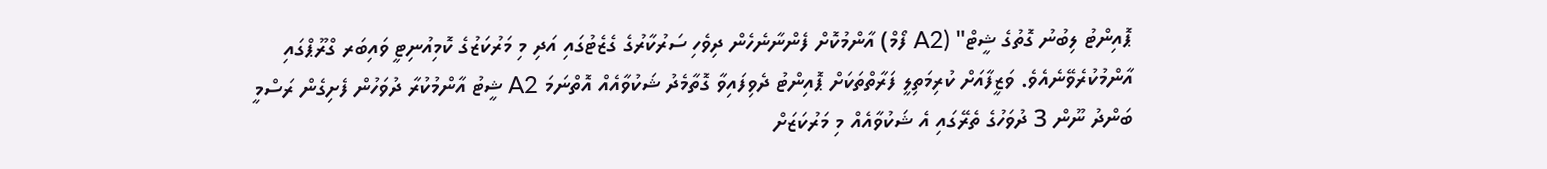ޕޮއިންޓު ލިބުނު ގޮތުގެ ޝީޓް" (A2 ފޯމް) އާންމުކޮށް ފެންނާނެހެން ދިވެހި ސަރުކާރުގެ ގެޒެޓުގައި އަދި މި މަރުކަޒުގެ ކޮމިއުނިޓީ ވައިބަރ ގްރޫޕްގައި އާންމުކުރެވޭނެއެވެ. ވަޒީފާއަށް ކުރިމަތިލީ ފަރާތްތަކަށް ޕޮއިންޓު ދެވިފައިވާ ގޮތާމެދު ޝަކުވާއެއް އޮތްނަމަ A2 ޝީޓު އާންމުކުރާ ދުވަހުން ފެށިގެން ރަސްމީ ބަންދު ނޫން 3 ދުވަހުގެ ތެރޭގައި އެ ޝަކުވާއެއް މި މަރުކަޒަށް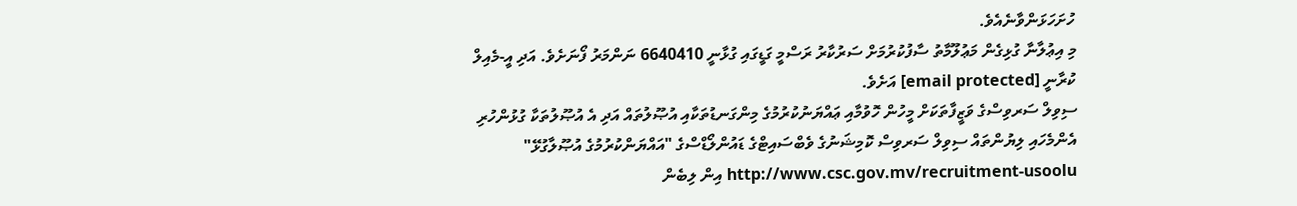ހުށަހަޅަންވާނެއެވެ.
މި އިޢުލާނާ ގުޅިގެން މަޢުލޫމާތު ސާފުކުރުމަށް ސަރުކާރު ރަސްމީ ގަޑީގައި ގުޅާނީ 6640410 ނަންމަރު ފޯނަށެވެ. އަދި އީ-މެއިލް ކުރާނީ [email protected] އަށެވެ.
ސިވިލް ސަރވިސްގެ ވަޒީފާތަކަށް މީހުން ހޮވުމާއި ޢައްޔަނުކުރުމުގެ މިންގަނޑުތަކާއި އުޞޫލުތައް އަދި އެ އުޞޫލުތަކާ ގުޅުންހުރި އެންމެހައި ލިޔުންތައް ސިވިލް ސަރވިސް ކޮމިޝަނުގެ ވެބްސައިޓްގެ ޑައުންލޯޑްސްގެ "އައްޔަންކުރުމުގެ އުޞޫލާގުޅޭ" http://www.csc.gov.mv/recruitment-usoolu އިން ލިބެން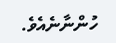ހުންނާނެއެވެ.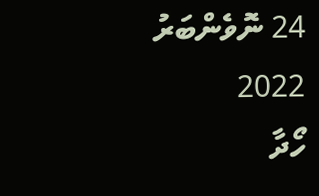24 ނޮވެންބަރު 2022
ހޯދާ